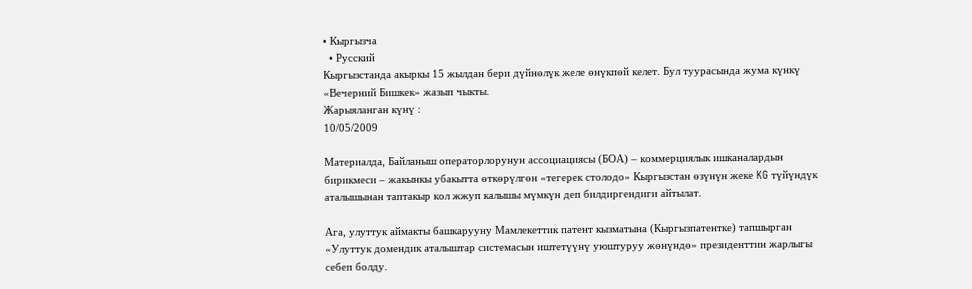• Кыргызча
  • Русский
Кыргызстанда акыркы 15 жылдан бери дүйнөлүк желе өнүкпөй келет. Бул туурасында жума күнкү «Вечерний Бишкек» жазып чыкты.
Жарыяланган күнү :
10/05/2009

Материалда, Байланыш операторлорунун ассоциациясы (БОА) – коммерциялык ишканалардын бирикмеси – жакынкы убакытта өткөрүлгөн «тегерек столодо» Кыргызстан өзүнүн жеке KG түйүндүк аталышынан таптакыр кол жжуп калышы мүмкүн деп билдиргендиги айтылат.

Ага, улуттук аймакты башкарууну Мамлекеттик патент кызматына (Кыргызпатентке) тапшырган «Улуттук домендик аталыштар системасын иштетүүнү уюштуруу жөнүндө» президенттин жарлыгы себеп болду.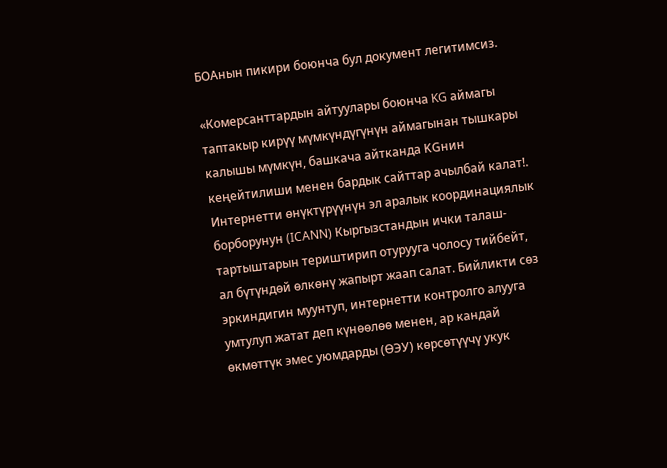БОАнын пикири боюнча бул документ легитимсиз.

«Комерсанттардын айтуулары боюнча KG аймагы таптакыр кирүү мүмкүндүгүнүн аймагынан тышкары калышы мүмкүн, башкача айтканда KGнин кеңейтилиши менен бардык сайттар ачылбай калат!. Интернетти өнүктүрүүнүн эл аралык координациялык борборунун (ICANN) Кыргызстандын ички талаш-тартыштарын териштирип отурууга чолосу тийбейт, ал бүтүндөй өлкөнү жапырт жаап салат. Бийликти сөз эркиндигин муунтуп, интернетти контролго алууга умтулуп жатат деп күнөөлөө менен, ар кандай өкмөттүк эмес уюмдарды (ӨЭУ) көрсөтүүчү укук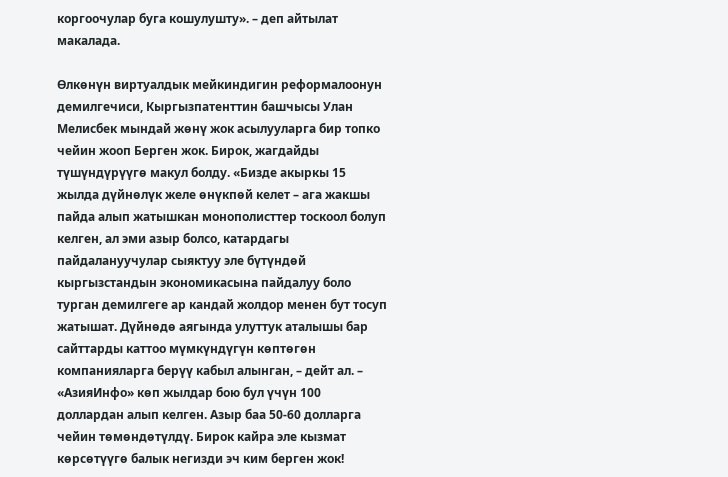коргоочулар буга кошулушту». – деп айтылат макалада.

Өлкөнүн виртуалдык мейкиндигин реформалоонун демилгечиси, Кыргызпатенттин башчысы Улан Мелисбек мындай жөнү жок асылууларга бир топко чейин жооп Берген жок. Бирок, жагдайды түшүндүрүүгө макул болду. «Бизде акыркы 15 жылда дүйнөлүк желе өнүкпөй келет – ага жакшы пайда алып жатышкан монополисттер тоскоол болуп келген, ал эми азыр болсо, катардагы пайдалануучулар сыяктуу эле бүтүндөй кыргызстандын экономикасына пайдалуу боло турган демилгеге ар кандай жолдор менен бут тосуп жатышат. Дүйнөдө аягында улуттук аталышы бар сайттарды каттоо мүмкүндүгүн көптөгөн компанияларга берүү кабыл алынган, – дейт ал. – «АзияИнфо» көп жылдар бою бул үчүн 100 доллардан алып келген. Азыр баа 50-60 долларга чейин төмөндөтүлдү. Бирок кайра эле кызмат көрсөтүүгө балык негизди эч ким берген жок!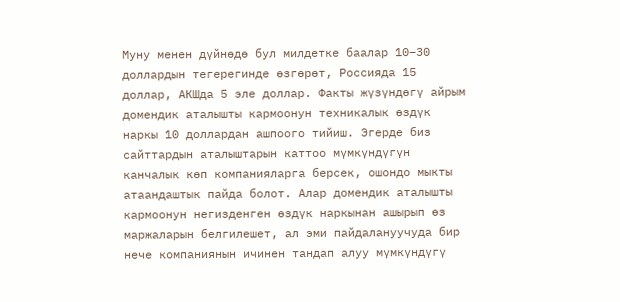Муну менен дүйнөдө бул милдетке баалар 10–30 доллардын тегерегинде өзгөрөт, Россияда 15 доллар, АКШда 5 эле доллар. Факты жүзүндөгү айрым домендик аталышты кармоонун техникалык өздүк наркы 10 доллардан ашпоого тийиш. Эгерде биз сайттардын аталыштарын каттоо мүмкүндүгүн канчалык көп компанияларга берсек, ошондо мыкты атаандаштык пайда болот. Алар домендик аталышты кармоонун негизденген өздүк наркынан ашырып өз маржаларын белгилешет, ал эми пайдалануучуда бир нече компаниянын ичинен тандап алуу мүмкүндүгү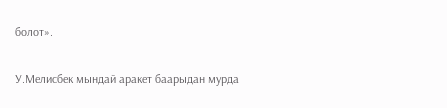болот».

У.Мелисбек мындай аракет баарыдан мурда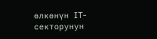өлкөнүн IT-секторунун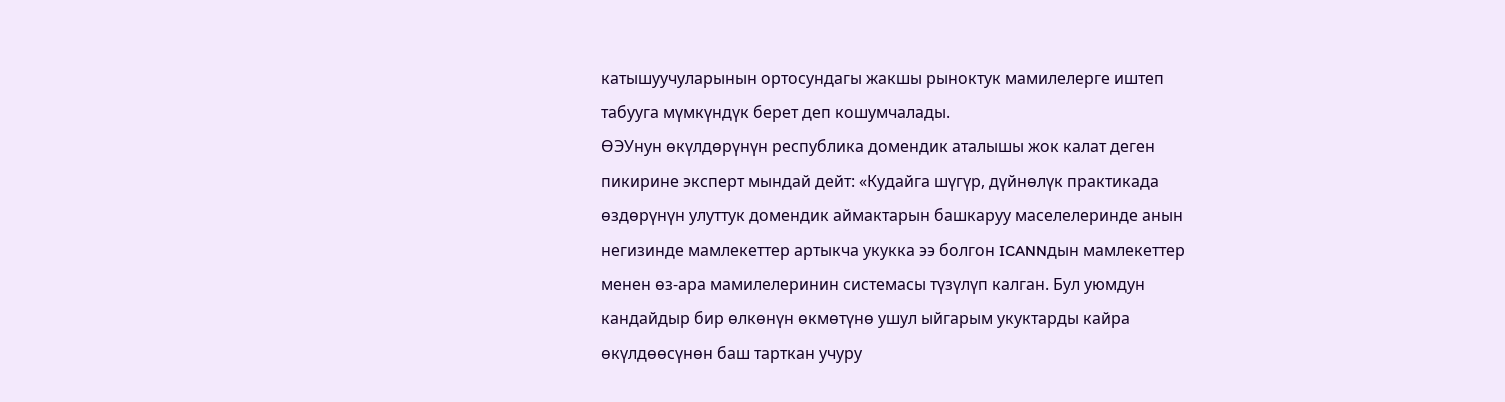катышуучуларынын ортосундагы жакшы рыноктук мамилелерге иштеп табууга мүмкүндүк берет деп кошумчалады.
ӨЭУнун өкүлдөрүнүн республика домендик аталышы жок калат деген пикирине эксперт мындай дейт: «Кудайга шүгүр, дүйнөлүк практикада өздөрүнүн улуттук домендик аймактарын башкаруу маселелеринде анын негизинде мамлекеттер артыкча укукка ээ болгон ICANNдын мамлекеттер менен өз-ара мамилелеринин системасы түзүлүп калган. Бул уюмдун кандайдыр бир өлкөнүн өкмөтүнө ушул ыйгарым укуктарды кайра өкүлдөөсүнөн баш тарткан учуру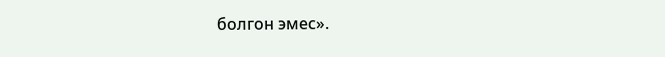болгон эмес».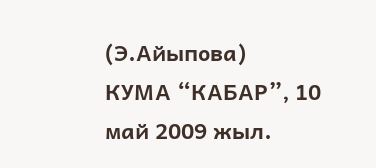(Э.Айыпова)
КУМА “КАБАР”, 10 май 2009 жыл.